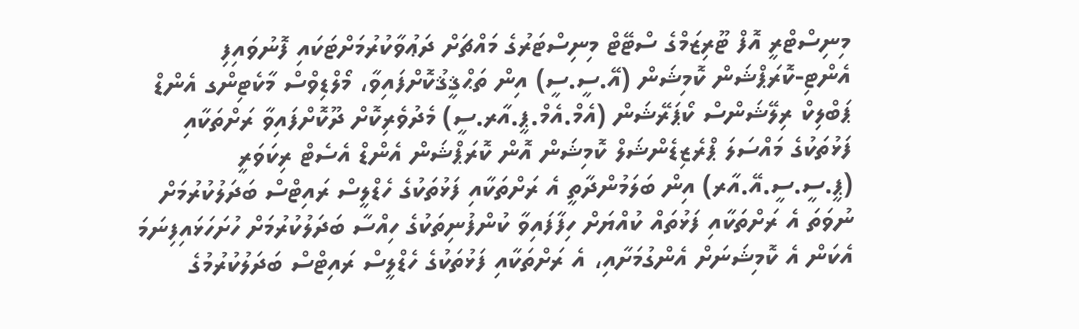މިނިސްޓްރީ އޮފް ޓޫރިޒަމްގެ ސްޓޭޓް މިނިސްޓަރުގެ މައްޗަށް ދަޢުވާކުރުމަށްޓަކައި ފޮނުވައިފި
އެންޓި-ކޮރަޕްޝަން ކޮމިޝަން (އޭ.ސީ.ސީ) އިން ތަޙްޤީޤުކޮށްފައިވާ، މޯލްޑިވްސް މާކެޓިންގ އެންޑް ޕަބްލިކް ރިލޭޝަންސް ކޯޕަރޭޝަން (އެމް.އެމް.ޕީ.އާރ.ސީ) މެދުވެރިކޮށް ދޫކޮށްފައިވާ ރަށްތަކާއި ފަޅުތަކުގެ މައްސަލަ ޕްރެޒިޑެންޝަލް ކޮމިޝަން އޮން ކޮރަޕްޝަން އެންޑް އެސެޓް ރިކަވަރީ (ޕީ.ސީ.ސީ.އޭ.އާރ) އިން ބަލަމުންދާތީ އެ ރަށްތަކާއި ފަޅުތަކުގެ ހެޑްލީސް ރައިޓްސް ބަދަލުކުރުމަށް ނުވަތަ އެ ރަށްތަކާއި ފަޅުތައް ކުއްޔަށް ހިފާފައިވާ ކުންފުނިތަކުގެ ހިއްސާ ބަދަލުކުރުމަށް ހުށަހަޅައިފިނަމަ އެކަން އެ ކޮމިޝަނަށް އެންގުމަށާއި، އެ ރަށްތަކާއި ފަޅުތަކުގެ ހެޑްލީސް ރައިޓްސް ބަދަލުކުރުމުގެ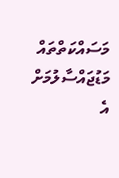މަސައްކަތްތައް  މަޑުޖައްސާލުމަށް އެ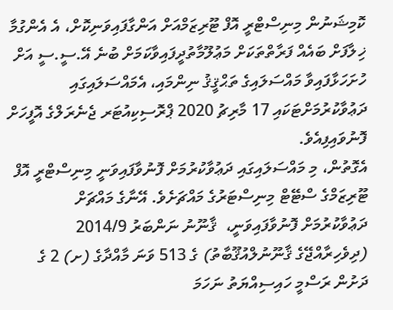ކޮމިޝަނުން މިނިސްޓްރީ އޮފް ޓޫރިޒަމްއަށް އަންގާފައިވަނިކޮށް، އެ އެންގުމާ ޚިލާފަށް ބައެއް ފަރާތްތަކަށް މަޢުލޫމާތުދީފައިވާކަމަށް ބުނެ އޭ.ސީ.ސީ އަށް ހުށަހަޅާފައިވާ މައްސަލައިގެ ތަޙްޤީޤު ނިންމައި، އެމައްސަލައިގައި ދަޢުވާކުރުމަށްޓަކައި 17 މާރިޗު 2020 ޕްރޮސިކިއުޓަރ ޖެނެރަލްގެ އޮފީހަށް ފޮނުވައިފިއެވެ.
އެގޮތުން، މި މައްސަލައިގައި ދަޢުވާކުރުމަށް ފޮނުވާފައިވަނީ މިނިސްޓްރީ އޮފް ޓޫރިޒަމްގެ ސްޓޭޓް މިނިސްޓަރުގެ މައްޗަށެވެ. އޭނާގެ މައްޗަށް ދަޢުވާކުރުމަށް ފޮނުވާފައިވަނީ،  ޤާނޫނު ނަންބަރު 2014/9 (ދިވެހިރާއްޖޭގެ ޤާނޫނުލްއުޤޫބާތު) ގެ 513 ވަނަ މާއްދާގެ (ށ) 2 ގެ ދަށުން ރަސްމީ ހައިސިއްޔަތު ނަހަމަ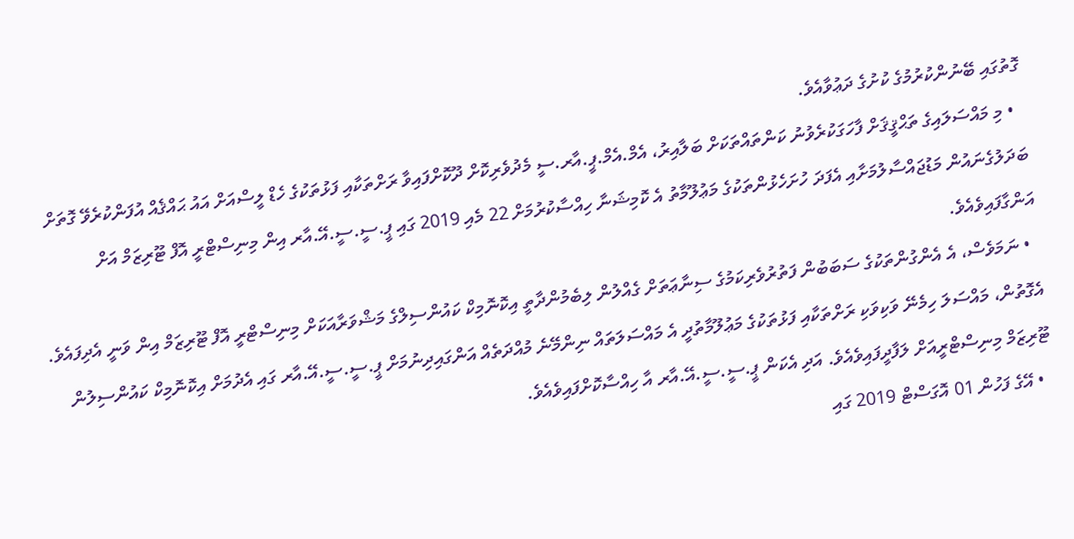ގޮތުގައި ބޭނުންކުރުމުގެ ކުށުގެ ދަޢުވާއެވެ.
  • މި މައްސަލައިގެ ތަޙްޤީޤަށް ފާހަގަކުރެވުނު ކަންތައްތަކަށް ބަލާއިރު، އެމް.އެމް.ޕީ.އާރ.ސީ މެދުވެރިކޮށް ދޫކޮށްފައިވާ ރަށްތަކާއި ފަޅުތަކުގެ ހެޑް ލީސްއަށް އައު ޙައްޤެއް އުފަންކުރެވޭ ގޮތަށް ބަދަލުގެނައުން މަޑުޖައްސާލުމަށާއި އެފަދަ ހުށަހެޅުންތަކުގެ މަޢުލޫމާތު އެ ކޮމިޝަނާ ހިއްސާކުރުމަށް 22 މެއި 2019 ގައި ޕީ.ސީ.ސީ.އޭ.އާރ އިން މިނިސްޓްރީ އޮފް ޓޫރިޒަމް އަށް އަންގާފައިވެއެވެ.
  • ނަމަވެސް، އެ އެންގުންތަކުގެ ސަބަބުން ފަތުރުވެރިކަމުގެ ސިނާޢަތަށް ގެއްލުން ލިބެމުންދާތީ އިކޮނޮމިކް ކައުންސިލްގެ މަޝްވަރާއަކަށް މިނިސްޓްރީ އޮފް ޓޫރިޒަމް އިން ވަނީ އެދިފައެވެ. އެގޮތުން، މައްސަލަ ހިމެނޭ ވަކިވަކި ރަށްތަކާއި ފަޅުތަކުގެ މަޢުލޫމާތުދީ އެ މައްސަލަތައް ނިންމޭނެ މުއްދަތެއް އަންގައިދިނުމަށް ޕީ.ސީ.ސީ.އޭ.އާރ ގައި އެދުމަށް އިކޮނޮމިކް ކައުންސިލުން ޓޫރިޒަމް މިނިސްޓްރީއަށް ލަފާދީފައިވެއެވެ. އަދި އެކަން ޕީ.ސީ.ސީ.އޭ.އާރ އާ ހިއްސާކޮށްފައިވެއެވެ.
  • އޭގެ ފަހުން 01 އޮގަސްޓް 2019 ގައި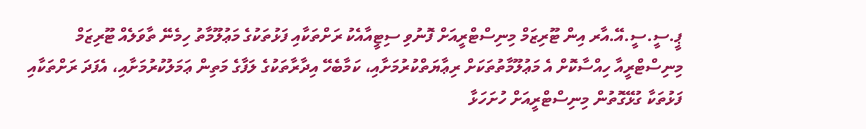ޕީ.ސީ.ސީ.އޭ.އާރ އިން ޓޫރިޒަމް މިނިސްޓްރީއަށް ފޮނުވި ސިޓީއާއެކު ރަށްތަކާއި ފަޅުތަކުގެ މަޢުލޫމާތު ހިމެނޭ ތާވަލެއް ޓޫރިޒަމް މިނިސްޓްރީއާ ހިއްސާކޮށް އެ މަޢުލޫމާތުތަކަށް ރިޢާޔަތްކުރުމަށާއި، ކަމާބެހޭ އިދާރާތަކުގެ ލަފާގެ މަތިން ޢަމަލުކުރުމަށާއި، އެފަދަ ރަށްތަކާއި ފަޅުތަކާ ގުޅޭގޮތުން މިނިސްޓްރީއަށް ހުށަހަޅާ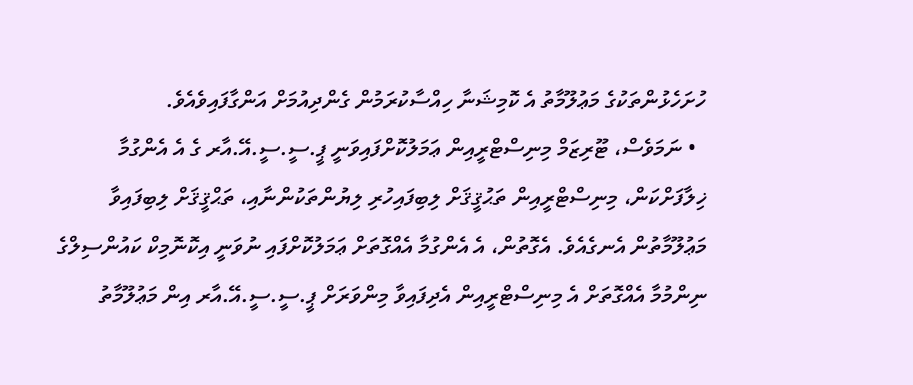ހުށަހެޅުންތަކުގެ މަޢުލޫމާތު އެ ކޮމިޝަނާ ހިއްސާކުރަމުން ގެންދިއުމަށް އަންގާފައިވެއެވެ.
  • ނަމަވެސް، ޓޫރިޒަމް މިނިސްޓްރީއިން ޢަމަލުކޮށްފައިވަނީ ޕީ.ސީ.ސީ.އޭ.އާރ ގެ އެ އެންގުމާ ޚިލާފަށްކަން، މިނިސްޓްރީއިން ތަޙުޤީޤަށް ލިބިފައިހުރި ލިޔުންތަކުންނާއި، ތަޙްޤީޤަށް ލިބިފައިވާ މަޢުލޫމާތުން އެނގެއެވެ. އެގޮތުން، އެ އެންގުމާ އެއްގޮތަށް ޢަމަލުކޮށްފައި ނުވަނީ އިކޮނޮމިކް ކައުންސިލްގެ ނިންމުމާ އެއްގޮތަށް އެ މިނިސްޓްރީއިން އެދިފައިވާ މިންވަރަށް ޕީ.ސީ.ސީ.އޭ.އާރ އިން މަޢުލޫމާތު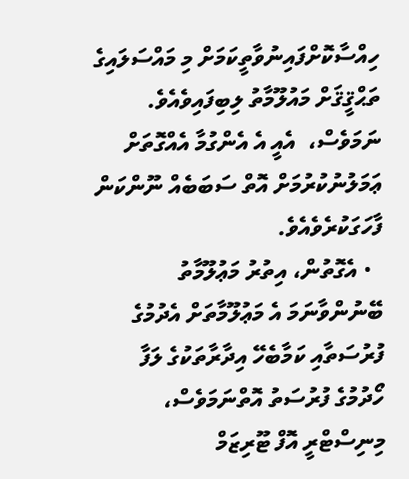ހިއްސާކޮށްފައިނުވާތީކަމަށް މި މައްސަލައިގެ ތަޙްޤީޤަށް މައުލޫމާތު ލިބިފައިވެއެވެ. ނަމަވެސް،  އެއީ އެ އެންގުމާ އެއްގޮތަށް ޢަމަލުނުކުރުމަށް އޮތް ސަބަބެއް ނޫންކަން ފާހަގަކުރެވެއެވެ.
  • އެގޮތުން، އިތުރު މަޢުލޫމާތު ބޭނުންވާނަމަ އެ މަޢުލޫމާތަށް އެދުމުގެ ފުރުސަތާއި ކަމާބެހޭ އިދާރާތަކުގެ ލަފާ ހޯދުމުގެ ފުރުސަތު އޮތްނަމަވެސް، މިނިސްޓްރީ އޮފް ޓޫރިޒަމް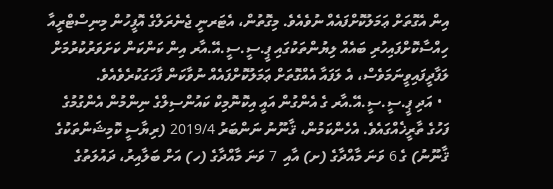އިން އެގޮތަށް ޢަމަލުކޮށްފައެއް ނުވެއެވެ. މިގޮތުން، އެޓަރނީ ޖެނެރަލްގެ އޮފީހުން މިނިސްޓްރީއާ ހިއްސާކޮށްފައިހުރި ބައެއް ލިޔުންތަކުގައި ޕީ.ސީ.ސީ.އޭ.އާރ އިން ކަންކަން ކަށަވަރުކުރުމަށް ލަފާދީފައިވީނަމަވެސް، އެ ލަފައާ އެއްގޮތަށް ޢަމަލުކޮށްފައެއް ނުވާކަން ފާހަގަކުރެވެއެވެ.
  • އަދި ޕީ.ސީ.ސީ.އޭ.އާރ ގެ އެންގުން އައީ އިކޮނޮމިކް ކައުންސިލްގެ ނިންމުން އެންގުމުގެ ފަހުގެ ތާރީޚެއްގައެވެ. އެހެންކަމުން، ޤާނޫނު ނަންބަރު 2019/4 (ރިޔާސީ ކޮމިޝަންތަކުގެ ޤާނޫނު) ގެ 6 ވަނަ މާއްދާގެ (ށ) އާއި  7 ވަނަ މާއްދާގެ (ހ) އަށް ބަލާއިރު، ދައުލަތުގެ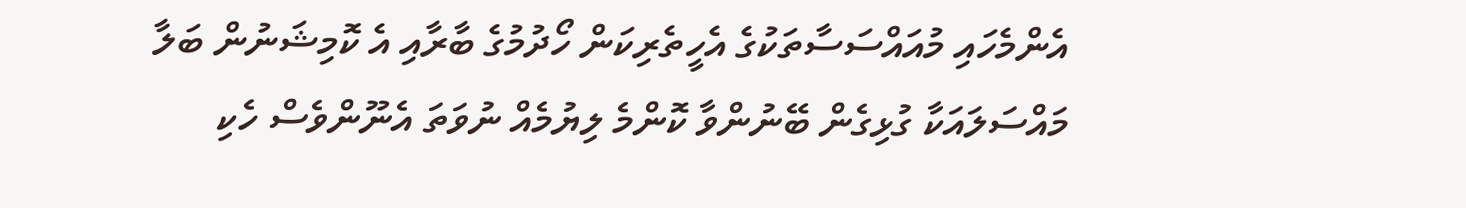އެންމެހައި މުއައްސަސާތަކުގެ އެހީތެރިކަން ހޯދުމުގެ ބާރާއި އެ ކޮމިޝަނުން ބަލާ މައްސަލައަކާ ގުޅިގެން ބޭނުންވާ ކޮންމެ ލިޔުމެއް ނުވަތަ އެނޫންވެސް ހެކި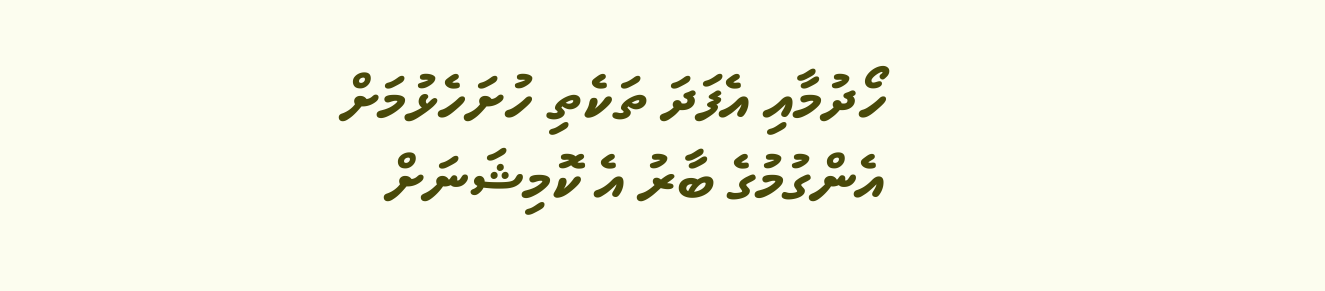ހޯދުމާއި އެފަދަ ތަކެތި ހުށަހެޅުމަށް އެންގުމުގެ ބާރު އެ ކޮމިޝަނަށް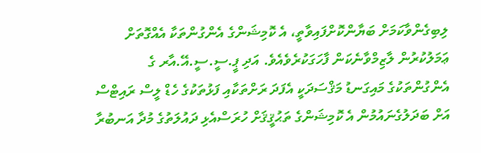ލިބިގެންވާކަމަށް ބަޔާންކޮށްފައިވާތީ، އެ ކޮމިޝަންގެ އެންގުންތަކާ އެއްގޮތަށް ޢަމަލުކުރުން ލާޒިމްވާނެކަން ފާހަގަކުރެވެއެވެ. އަދި ޕީ.ސީ.ސީ.އޭ.އާރ ގެ އެންގުންތަކުގެ މައިގަނޑު މަޤްސަދަކީ އެފަދަ ރަށްތަކާއި ފަޅުތަކުގެ ހެޑް ލީސް ރައިޓްސް އަށް ބަދަލުގެނައުމުން އެ ކޮމިޝަންގެ ތަޙުޤީޤަށް ހުރަސްއެޅި ދައުލަތުގެ މުދާ އަނބުރާ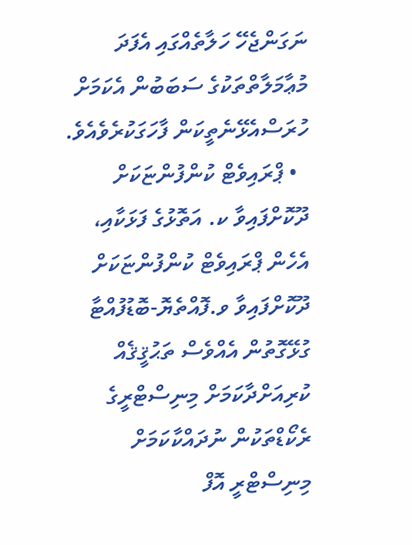ނަގަންޖެހޭ ހަލާތެއްގައި އެފަދަ މުޢާމަލާތްތަކުގެ ސަބަބުން އެކަމަށް ހުރަސްއެޅޭނެތީކަން ފާހަގަކުރެވެއެވެ.
  • ޕްރައިވެޓް ކުންފުންޏަކަށް ދޫކޮށްފައިވާ ކ. އަތޮޅުގެ ފަޅަކާއި، އެހެން ޕްރައިވެޓް ކުންފުންޏަކަށް ދޫކޮށްފައިވާ ވ.ފޮއްތެޔޮ-ބޮޑުފުއްޓާ ގުޅޭގޮތުން އެއްވެސް ތަޙުޤީޤެއް ކުރިއަށްދާކަމަށް މިނިސްޓްރީގެ ރެކޯޑްތަކުން ނުދައްކާކަމަށް މިނިސްޓްރީ އޮފް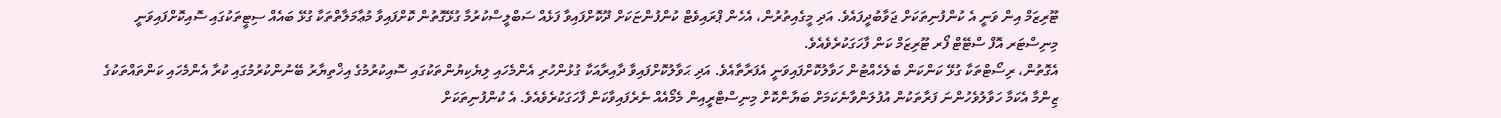ޓޫރިޒަމް އިން ވަނީ އެ ކުންފުނިތަކަށް ޖަވާބުދީފައެވެ. އަދި މީގެއިތުރުން، އެހެން ޕްރައިވެޓް ކުންފުންޏަކަށް ދޫކޮށްފައިވާ ފަޅެއް ސަބްލީސްކުރުމާ ގުޅޭގޮތުން ކޮށްފައިވާ މުޢާމަލާތްތަކާ ގުޅޭ ބައެއް ސިޓީތަކުގައި ސޮއިކޮށްފައިވަނީ މިނިސްޓަރ އޮފް ސްޓޭޓް ފޯރ ޓޫރިޒަމް ކަން ފާހަގަކުރެވެއެވެ.
އެގޮތުން، ރިސޯޓްތަކާ ގުޅޭ ކަންކަން ބެލެހެއްޓުން ހަވާލުކޮށްފައިވަނީ އެފަރާތާއެވެ. އަދި ޙަވާލުކޮށްފައިވާ ދާއިރާއަކާ ގުޅުންހުރި އެންމެހައި ލިޔެކިޔުންތަކުގައި ސޮއިކުރުމުގެ އިޚްތިޔާރު ބޭނުންކުރުމުގައި ކުރާ އެންމެހައި ކަންތައްތަކުގެ ޒިންމާ އެކަމާ ހަވާލުވެހުންނަ ފަރާތަކުން އުފުލަންވާނެކަމަށް ބަޔާންކޮށް މިނިސްޓްރީއިން މެމޯއެއް ނެރެފައިވާކަން ފާހަގަކުރެވެއެވެ. އެ ކުންފުނިތަކަށް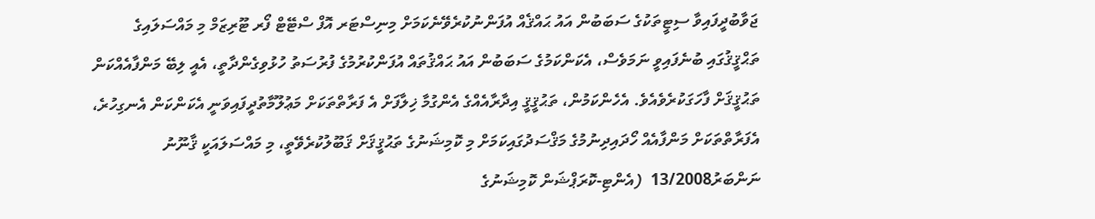ޖަވާބުދީފައިވާ ސިޓީތަކުގެ ސަބަބުން އައު ޙައްޤެއް އުފަންނުކުރެވޭނެކަމަށް މިނިސްޓަރ އޮފް ސްޓޭޓް ފޯރ ޓޫރިޒަމް މި މައްސަލައިގެ ތަޙްޤީޤުގައި ބުނެފައިވީ ނަމަވެސް، އެކަންކަމުގެ ސަބަބުން އައު ޙައްޤުތައް އުފަންކުރުމުގެ ފުރުސަތު ހުޅުވިގެންދާތީ، އެއީ ލިބޭ މަންފާއެއްކަން ތަޙުޤީޤަށް ފާހަގަކުރެވެއެވެ. އެހެންކަމުން، ތަޙުޤީޤީ އިދާރާއެއްގެ އެންގުމާ ޚިލާފަށް އެ ފަރާތްތަކަށް މަޢުލޫމާތުދީފައިވަނީ އެކަންކަން އެނގިހުރެ، އެފަރާތްތަކަށް މަންފާއެއް ހޯދައިދިނުމުގެ މަޤްސަދުގައިކަމަށް މި ކޮމިޝަނުގެ ތަޙުޤީޤަށް ޤަބޫލުކުރެވޭތީ، މި މައްސަލައަކީ ޤާނޫނު ނަންބަރު13/2008  (އެންޓި-ކޮރަޕްޝަން ކޮމިޝަނުގެ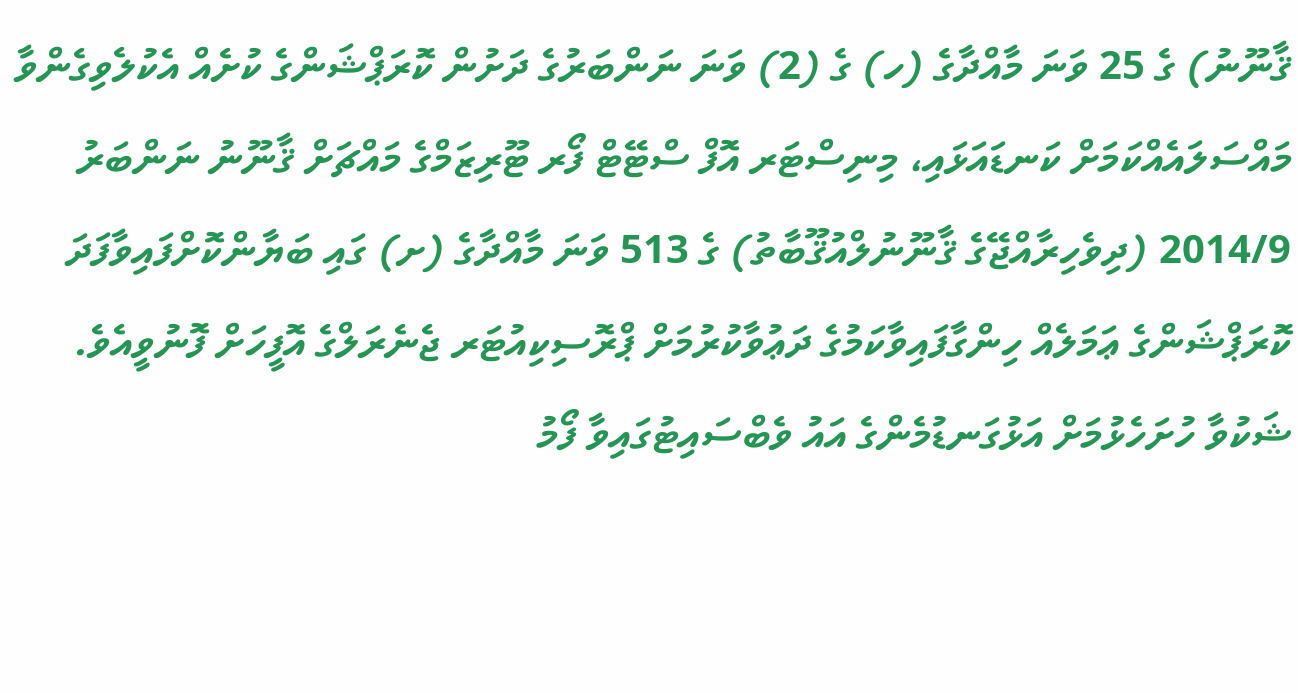ޤާނޫނު) ގެ 25 ވަނަ މާއްދާގެ (ހ) ގެ (2) ވަނަ ނަންބަރުގެ ދަށުން ކޮރަޕްޝަންގެ ކުށެއް އެކުލެވިގެންވާ މައްސަލައެއްކަމަށް ކަނޑައަޅައި، މިނިސްޓަރ އޮފް ސްޓޭޓް ފޯރ ޓޫރިޒަމްގެ މައްޗަށް ޤާނޫނު ނަންބަރު 2014/9 (ދިވެހިރާއްޖޭގެ ޤާނޫނުލްއުޤޫބާތު) ގެ 513 ވަނަ މާއްދާގެ (ށ) ގައި ބަޔާންކޮށްފައިވާފަދަ ކޮރަޕްޝަންގެ ޢަމަލެއް ހިންގާފައިވާކަމުގެ ދަޢުވާކުރުމަށް ޕްރޮސިކިއުޓަރ ޖެނެރަލްގެ އޮފީހަށް ފޮނުވީއެވެ.
ޝަކުވާ ހުށަހެޅުމަށް އަޅުގަނޑުމެންގެ އައު ވެބްސައިޓުގައިވާ ފޯމު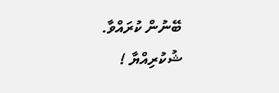ބޭނުން ކުރައްވާ.
ޝުކުރިއްޔާ !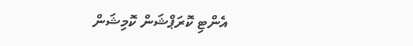އެންޓި ކޮރަޕްޝަން ކޮމިޝަން